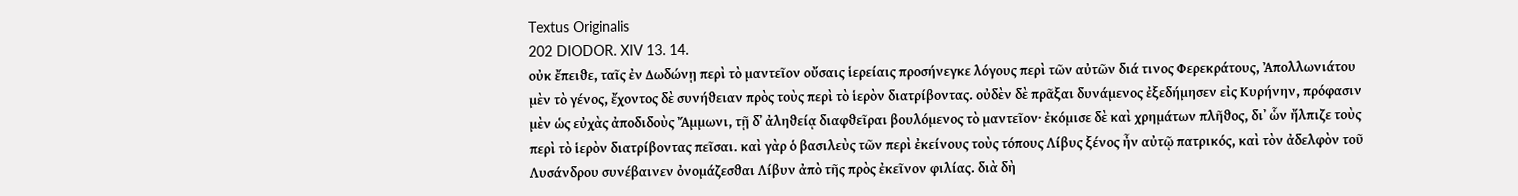Textus Originalis
202 DIODOR. XIV 13. 14.
οὐκ ἔπειϑε, ταῖς ἐν Δωδώνῃ περὶ τὸ μαντεῖον οὔσαις ἱερείαις προσήνεγκε λόγους περὶ τῶν αὐτῶν διά τινος Φερεκράτους, Ἀπολλωνιάτου μὲν τὸ γένος, ἔχοντος δὲ συνήϑειαν πρὸς τοὺς περὶ τὸ ἱερὸν διατρίβοντας. οὐδὲν δὲ πρᾶξαι δυνάμενος ἐξεδήμησεν εἰς Κυρήνην, πρόφασιν μὲν ὡς εὐχὰς ἀποδιδοὺς Ἄμμωνι, τῇ δ᾽ ἀληϑείᾳ διαφϑεῖραι βουλόμενος τὸ μαντεῖον· ἐκόμισε δὲ καὶ χρημάτων πλῆϑος, δι᾽ ὧν ἤλπιζε τοὺς περὶ τὸ ἱερὸν διατρίβοντας πεῖσαι. καὶ γὰρ ὁ βασιλεὺς τῶν περὶ ἐκείνους τοὺς τόπους Λίβυς ξένος ἦν αὐτῷ πατρικός, καὶ τὸν ἀδελφὸν τοῦ Λυσάνδρου συνέβαινεν ὀνομάζεσϑαι Λίβυν ἀπὸ τῆς πρὸς ἐκεῖνον φιλίας. διὰ δὴ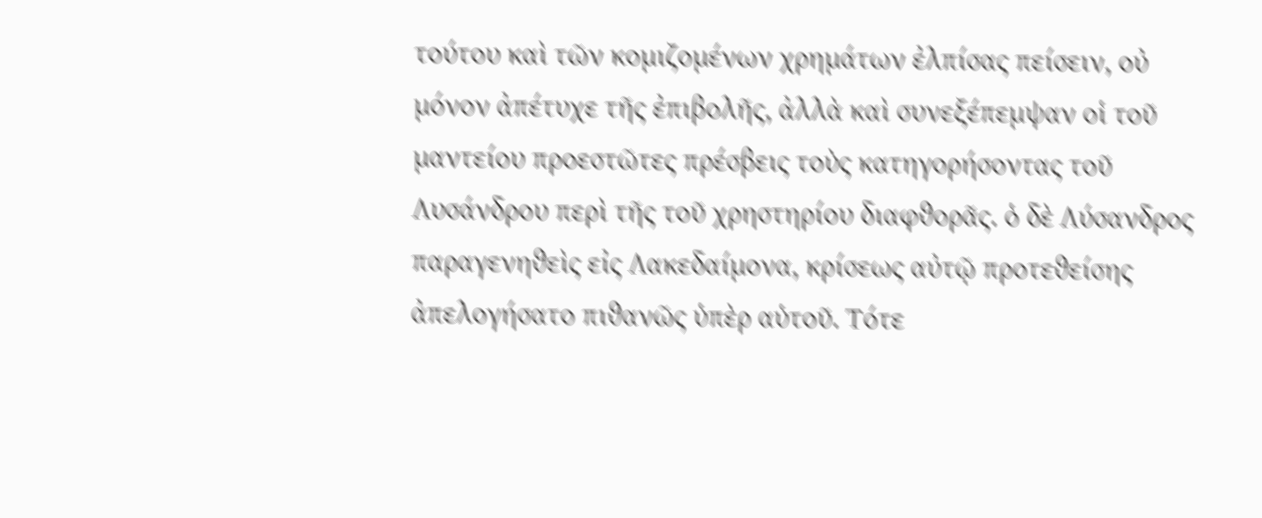τούτου καὶ τῶν κομιζομένων χρημάτων ἐλπίσας πείσειν, οὐ μόνον ἀπέτυχε τῆς ἐπιβολῆς, ἀλλὰ καὶ συνεξέπεμψαν οἱ τοῦ μαντείου προεστῶτες πρέσβεις τοὺς κατηγορήσοντας τοῦ Λυσάνδρου περὶ τῆς τοῦ χρηστηρίου διαφϑορᾶς. ὁ δὲ Λύσανδρος παραγενηϑεὶς εἰς Λακεδαίμονα, κρίσεως αὐτῷ προτεϑείσης ἀπελογήσατο πιϑανῶς ὑπὲρ αὑτοῦ. Τότε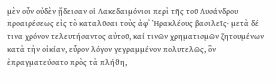μὲν οὖν οὐδὲν ᾔδεισαν οἱ Λακεδαιμόνιοι περὶ τῆς τοῦ Λυσάνδρου προαιρέσεως εἰς τὸ καταλῦσαι τοὺς ἀφ᾽ Ἡρακλέους βασιλεῖς· μετὰ δέ τινα χρόνον τελευτήσαντος αὐτοῦ, καί τινῶν χρηματισμῶν ζητουμένων κατὰ τὴν οἰκίαν, εὗρον λόγον γεγραμμένον πολυτελῶς, ὃν ἐπραγματεύσατο πρὸς τὰ πλήϑη,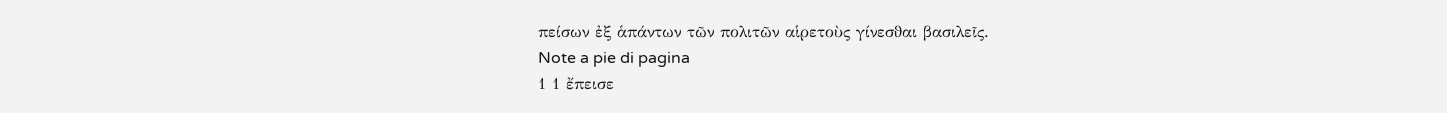πείσων ἐξ ἁπάντων τῶν πολιτῶν αἱρετοὺς γίνεσϑαι βασιλεῖς.
Note a pie di pagina
1 1 ἔπεισε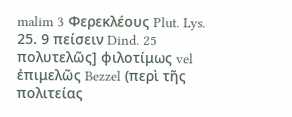malim 3 Φερεκλέους Plut. Lys. 25. 9 πείσειν Dind. 25 πολυτελῶς] φιλοτίμως vel ἐπιμελῶς Bezzel (περὶ τῆς πολιτείας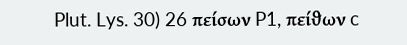Plut. Lys. 30) 26 πείσων P1, πείϑων c